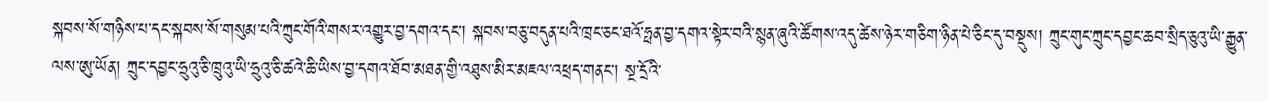སྐབས་སོ་གཉིས་པ་དང་སྐབས་སོ་གསུམ་པའི་ཀྲུང་གོའི་གསར་འགྱུར་བྱ་དགའ་དང་། སྐབས་བཅུ་བདུན་པའི་ཁྲང་ཅང་ཐའོ་ཧྥན་བྱ་དགའ་སྟེར་བའི་སྙན་ཞུའི་ཚོགས་འདུ་ཚེས་ཉེར་གཅིག་ཉིན་པེ་ཅིང་དུ་བསྡུས། ཀྲུང་གུང་ཀྲུང་དབྱང་ཆབ་སྲིད་ཅུའུ་ཡི་རྒྱུན་ལས་ཨུ་ཡོན། ཀྲུང་དབྱང་ཧྲུའུ་ཅི་ཁྲུའུ་ཡི་ཧྲུའུ་ཅི་ཚའེ་ཆི་ཡིས་བྱ་དགའ་ཐོབ་མཐན་གྱི་འཐུས་མིར་མཇལ་འཕྲད་གནང་། སྔ་དྲོའི་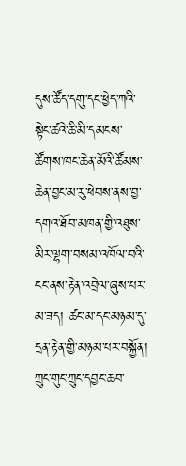དུས་ཚོད་དགུ་དང་ཕྱེད་ཀའི་སྟེང་ཚའེ་ཆི་མི་དམངས་ཚོགས་ཁང་ཆེན་མོའི་ཚོམས་ཆེན་བྱང་མ་རུ་ཕེབས་ནས་བྱ་དགའ་ཐོབ་མཁན་གྱི་འཐུས་མིར་ལྷག་བསམ་འཁོལ་བའི་ངང་ནས་རྟེན་འབྲེལ་ཞུས་པར་མ་ཟད། ཚང་མ་དང་མཉམ་དུ་དྲན་རྟེན་གྱི་མཉམ་པར་བསྐྱོན། ཀྲུང་གུང་ཀྲུང་དབྱང་ཆབ་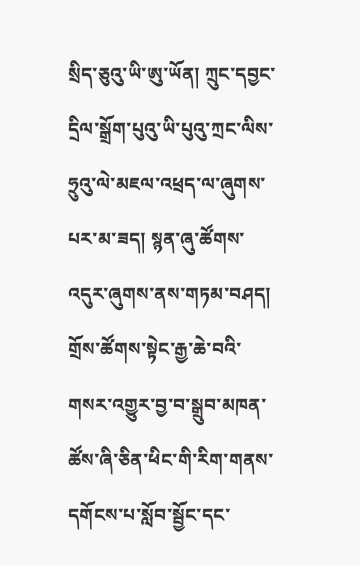སྲིད་ཅུའུ་ཡི་ཨུ་ཡོན། ཀྲུང་དབྱང་དྲིལ་སྒྲོག་པུའུ་ཡི་པུའུ་ཀྲང་ལིས་ཧྲུའུ་ལེ་མཇལ་འཕྲད་ལ་ཞུགས་པར་མ་ཟད། སྙན་ཞུ་ཚོགས་འདུར་ཞུགས་ནས་གཏམ་བཤད། གྲོས་ཚོགས་སྟེང་རྒྱ་ཆེ་བའི་གསར་འགྱུར་བྱ་བ་སྒྲུབ་མཁན་ཚོས་ཞི་ཅིན་ཕིང་གི་རིག་གནས་དགོངས་པ་སློབ་སྦྱོང་དང་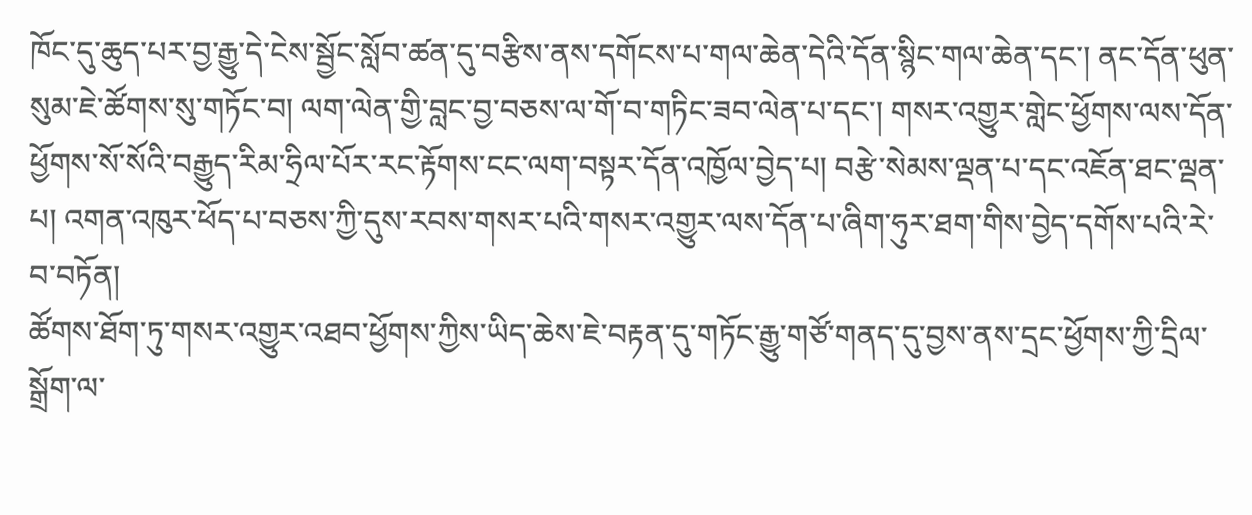ཁོང་དུ་ཆུད་པར་བྱ་རྒྱུ་དེ་ངེས་སྦྱོང་སློབ་ཚན་དུ་བརྩིས་ནས་དགོངས་པ་གལ་ཆེན་དེའི་དོན་སྙིང་གལ་ཆེན་དང་། ནང་དོན་ཕུན་སུམ་ཇེ་ཚོགས་སུ་གཏོང་བ། ལག་ལེན་གྱི་བླང་བྱ་བཅས་ལ་གོ་བ་གཏིང་ཟབ་ལེན་པ་དང་། གསར་འགྱུར་གླེང་ཕྱོགས་ལས་དོན་ཕྱོགས་སོ་སོའི་བརྒྱུད་རིམ་ཧྲིལ་པོར་རང་རྟོགས་ངང་ལག་བསྟར་དོན་འཁྱོལ་བྱེད་པ། བརྩེ་སེམས་ལྡན་པ་དང་འཇོན་ཐང་ལྡན་པ། འགན་འཁུར་ཕོད་པ་བཅས་ཀྱི་དུས་རབས་གསར་པའི་གསར་འགྱུར་ལས་དོན་པ་ཞིག་ཧུར་ཐག་གིས་བྱེད་དགོས་པའི་རེ་བ་བཏོན།
ཚོགས་ཐོག་ཏུ་གསར་འགྱུར་འཐབ་ཕྱོགས་ཀྱིས་ཡིད་ཆེས་ཇེ་བརྟན་དུ་གཏོང་རྒྱུ་གཙོ་གནད་དུ་བྱས་ནས་དྲང་ཕྱོགས་ཀྱི་དྲིལ་སྒྲོག་ལ་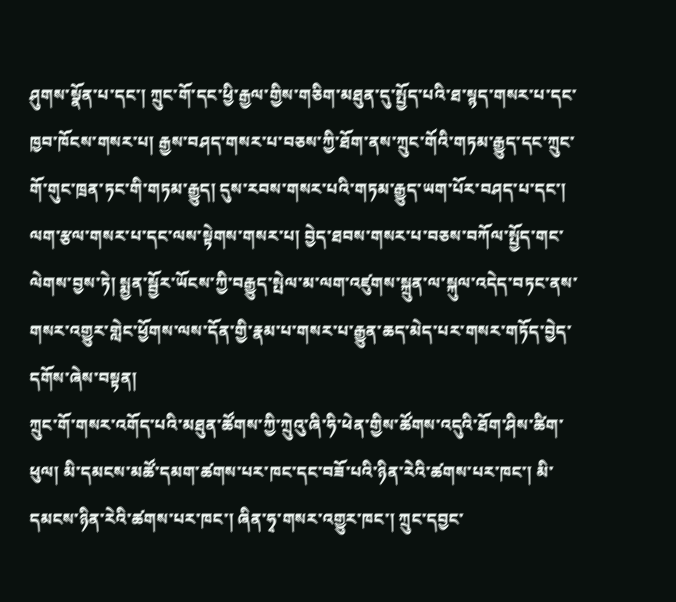ཤུགས་སྣོན་པ་དང་། ཀྲུང་གོ་དང་ཕྱི་རྒྱལ་གྱིས་གཅིག་མཐུན་དུ་སྤྱོད་པའི་ཐ་སྙད་གསར་པ་དང་ཁྱབ་ཁོངས་གསར་པ། རྒྱས་བཤད་གསར་པ་བཅས་ཀྱི་ཐོག་ནས་ཀྲུང་གོའི་གཏམ་རྒྱུད་དང་ཀྲུང་གོ་གུང་ཁྲན་ཏང་གི་གཏམ་རྒྱུད། དུས་རབས་གསར་པའི་གཏམ་རྒྱུད་ཡག་པོར་བཤད་པ་དང་། ལག་རྩལ་གསར་པ་དང་ལས་སྟེགས་གསར་པ། བྱེད་ཐབས་གསར་པ་བཅས་བཀོལ་སྤྱོད་གང་ལེགས་བྱས་ཏེ། སྨྱན་སྦྱོར་ཡོངས་ཀྱི་བརྒྱུད་སྤེལ་མ་ལག་འཛུགས་སྐྲུན་ལ་སྐུལ་འདེད་བཏང་ནས་གསར་འགྱུར་གླེང་ཕྱོགས་ལས་དོན་གྱི་རྣམ་པ་གསར་པ་རྒྱུན་ཆད་མེད་པར་གསར་གཏོད་བྱེད་དགོས་ཞེས་བསྟན།
ཀྲུང་གོ་གསར་འགོད་པའི་མཐུན་ཚོགས་ཀྱི་ཀྲུའུ་ཞི་ཧི་ཕེན་གྱིས་ཚོགས་འདུའི་ཐོག་ཤིས་ཚིག་ཕུལ། མི་དམངས་མཚོ་དམག་ཚགས་པར་ཁང་དང་བཟོ་པའི་ཉིན་རེའི་ཚགས་པར་ཁང་། མི་དམངས་ཉིན་རེའི་ཚགས་པར་ཁང་། ཞིན་ཧྭ་གསར་འགྱུར་ཁང་། ཀྲུང་དབྱང་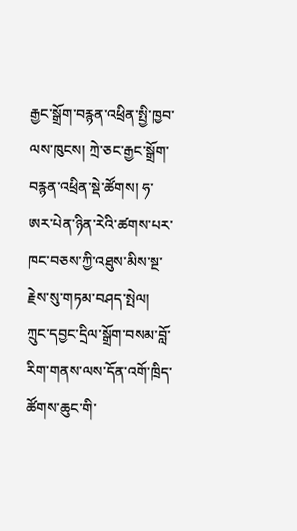རྒྱང་སྒྲོག་བརྙན་འཕྲིན་སྤྱི་ཁྱབ་ལས་ཁུངས། ཀྲེ་ཅང་རྒྱང་སྒྲོག་བརྙན་འཕྲིན་སྡེ་ཚོགས། ཧ་ཨར་པེན་ཉིན་རེའི་ཚགས་པར་ཁང་བཅས་ཀྱི་འཐུས་མིས་སྔ་རྗེས་སུ་གཏམ་བཤད་སྤེལ། ཀྲུང་དབྱང་དྲིལ་སྒྲོག་བསམ་བློ་རིག་གནས་ལས་དོན་འགོ་ཁྲིད་ཚོགས་ཆུང་གི་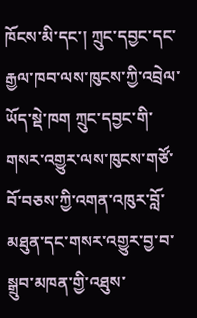ཁོངས་མི་དང་། ཀྲུང་དབྱང་དང་རྒྱལ་ཁབ་ལས་ཁུངས་ཀྱི་འབྲེལ་ཡོད་སྡེ་ཁག ཀྲུང་དབྱང་གི་གསར་འགྱུར་ལས་ཁུངས་གཙོ་བོ་བཅས་ཀྱི་འགན་འཁུར་བློ་མཐུན་དང་གསར་འགྱུར་བྱ་བ་སྒྲུབ་མཁན་གྱི་འཐུས་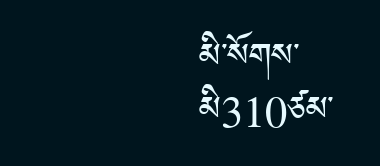མི་སོགས་མི310ཙམ་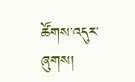ཚོགས་འདུར་ཞུགས།